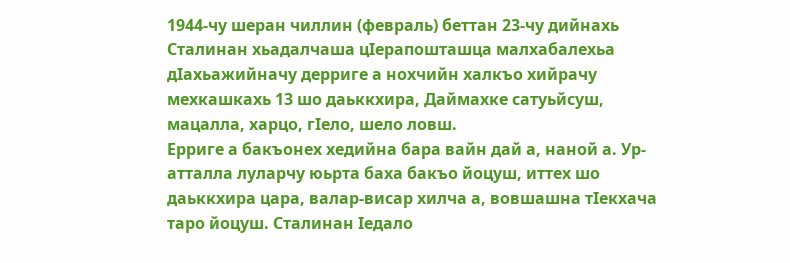1944-чу шеран чиллин (февраль) беттан 23-чу дийнахь Сталинан хьадалчаша цIерапошташца малхабалехьа дIахьажийначу дерриге а нохчийн халкъо хийрачу мехкашкахь 13 шо даьккхира, Даймахке сатуьйсуш, мацалла, харцо, гIело, шело ловш.
Ерриге а бакъонех хедийна бара вайн дай а, наной а. Ур-атталла луларчу юьрта баха бакъо йоцуш, иттех шо даьккхира цара, валар-висар хилча а, вовшашна тIекхача таро йоцуш. Сталинан Iедало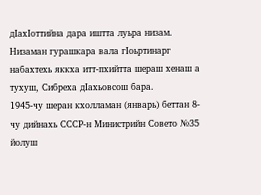дIахIоттийна дара иштта луьра низам. Низаман гурашкара вала гIоьртинарг набахтехь яккха итт-пхийтта шераш хенаш а тухуш, Сибреха дIахьовсош бара.
1945-чу шеран кхолламан (январь) беттан 8-чу дийнахь СССР-н Министрийн Совето №35 йолуш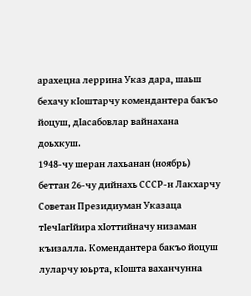арахецна леррина Указ дара, шаьш бехачу кIоштарчу комендантера бакъо йоцуш, дIасабовлар вайнахана доьхкуш.
1948-чу шеран лахьанан (ноябрь) беттан 26-чу дийнахь СССР-н Лакхарчу Советан Президиуман Указаца тIечIагIйира хIоттийначу низаман къизалла. Комендантера бакъо йоцуш луларчу юьрта, кIошта ваханчунна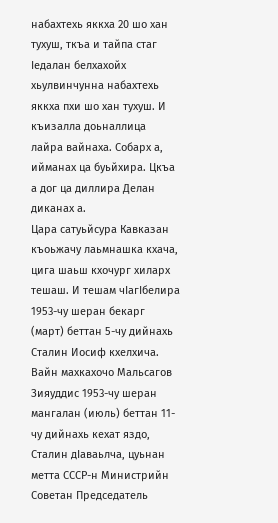набахтехь яккха 20 шо хан тухуш, ткъа и тайпа стаг Iедалан белхахойх хьулвинчунна набахтехь яккха пхи шо хан тухуш. И къизалла доьналлица лайра вайнаха. Собарх а, ийманах ца буьйхира. Цкъа а дог ца диллира Делан диканах а.
Цара сатуьйсура Кавказан къоьжачу лаьмнашка кхача, цига шаьш кхочург хиларх тешаш. И тешам чIагIбелира 1953-чу шеран бекарг (март) беттан 5-чу дийнахь Сталин Иосиф кхелхича.
Вайн махкахочо Мальсагов Зияуддис 1953-чу шеран мангалан (июль) беттан 11-чу дийнахь кехат яздо, Сталин дIаваьлча, цуьнан метта СССР-н Министрийн Советан Председатель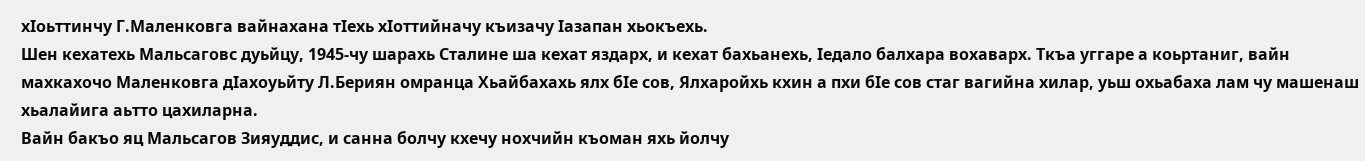хIоьттинчу Г.Маленковга вайнахана тIехь хIоттийначу къизачу Iазапан хьокъехь.
Шен кехатехь Мальсаговс дуьйцу, 1945-чу шарахь Сталине ша кехат яздарх, и кехат бахьанехь, Iедало балхара вохаварх. Ткъа уггаре а коьртаниг, вайн махкахочо Маленковга дIахоуьйту Л.Бериян омранца Хьайбахахь ялх бIе сов, Ялхаройхь кхин а пхи бIе сов стаг вагийна хилар, уьш охьабаха лам чу машенаш хьалайига аьтто цахиларна.
Вайн бакъо яц Мальсагов Зияуддис, и санна болчу кхечу нохчийн къоман яхь йолчу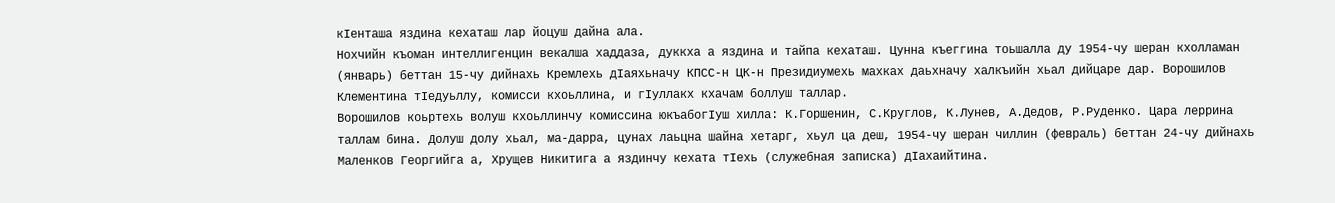кIенташа яздина кехаташ лар йоцуш дайна ала.
Нохчийн къоман интеллигенцин векалша хаддаза, дуккха а яздина и тайпа кехаташ. Цунна къеггина тоьшалла ду 1954-чу шеран кхолламан (январь) беттан 15-чу дийнахь Кремлехь дIаяхьначу КПСС-н ЦК-н Президиумехь махках даьхначу халкъийн хьал дийцаре дар. Ворошилов Клементина тIедуьллу, комисси кхоьллина, и гIуллакх кхачам боллуш таллар.
Ворошилов коьртехь волуш кхоьллинчу комиссина юкъабогIуш хилла: К.Горшенин, С.Круглов, К.Лунев, А.Дедов, Р.Руденко. Цара леррина таллам бина. Долуш долу хьал, ма-дарра, цунах лаьцна шайна хетарг, хьул ца деш, 1954-чу шеран чиллин (февраль) беттан 24-чу дийнахь Маленков Георгийга а, Хрущев Никитига а яздинчу кехата тIехь (служебная записка) дIахаийтина.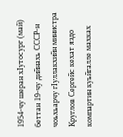1954-чу шеран хIутосург (май) беттан 19-чу дийнахь СССР-н чоьхьарчу гIуллакхийн министра Круглов Сергейс кехат яздо компартин куьйгалле махках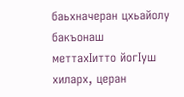баьхначеран цхьайолу бакъонаш меттахIитто йогIуш хиларх, церан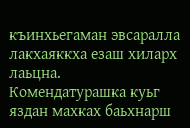къинхьегаман эвсаралла лакхаяккха езаш хиларх лаьцна.
Комендатурашка куьг яздан махках баьхнарш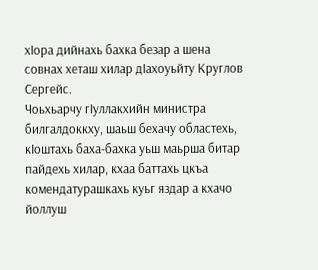хIора дийнахь бахка безар а шена совнах хеташ хилар дIахоуьйту Круглов Сергейс.
Чоьхьарчу гIуллакхийн министра билгалдоккху, шаьш бехачу областехь, кIоштахь баха-бахка уьш маьрша битар пайдехь хилар, кхаа баттахь цкъа комендатурашкахь куьг яздар а кхачо йоллуш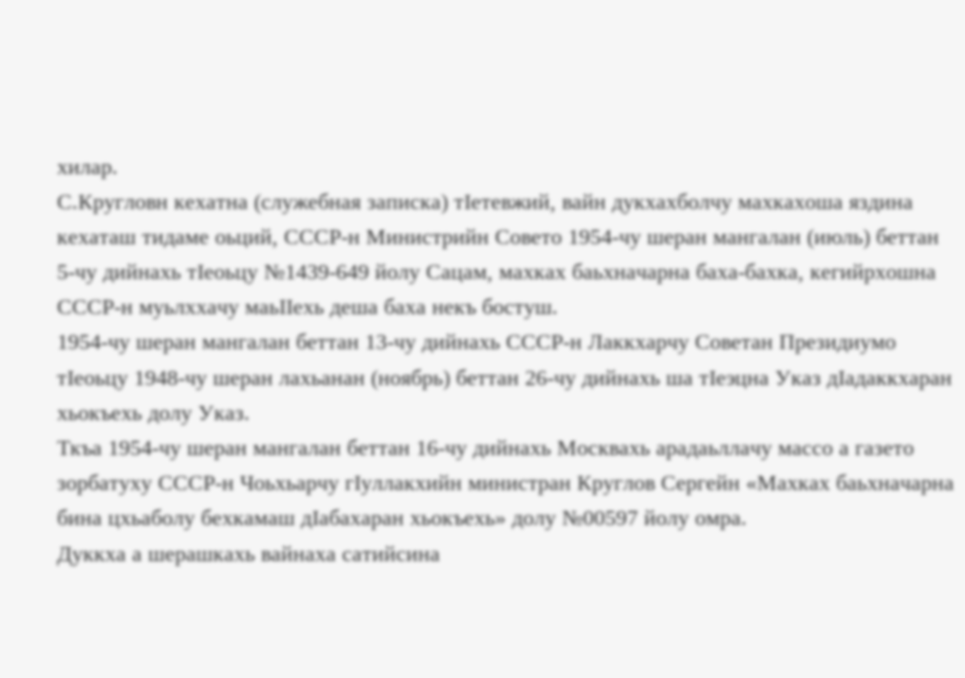хилар.
С.Кругловн кехатна (служебная записка) тIетевжий, вайн дукхахболчу махкахоша яздина кехаташ тидаме оьций, СССР-н Министрийн Совето 1954-чу шеран мангалан (июль) беттан 5-чу дийнахь тIеоьцу №1439-649 йолу Сацам, махках баьхначарна баха-бахка, кегийрхошна СССР-н муьлххачу маьIIехь деша баха некъ бостуш.
1954-чу шеран мангалан беттан 13-чу дийнахь СССР-н Лаккхарчу Советан Президиумо тIеоьцу 1948-чу шеран лахьанан (ноябрь) беттан 26-чу дийнахь ша тIеэцна Указ дIадаккхаран хьокъехь долу Указ.
Ткъа 1954-чу шеран мангалан беттан 16-чу дийнахь Москвахь арадаьллачу массо а газето зорбатуху СССР-н Чоьхьарчу гIуллакхийн министран Круглов Сергейн «Махках баьхначарна бина цхьаболу бехкамаш дIабахаран хьокъехь» долу №00597 йолу омра.
Дуккха а шерашкахь вайнаха сатийсина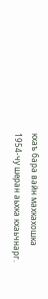кхаъ бара вайн махкахошка 1954-чу шеран аьхка кхаьчнарг.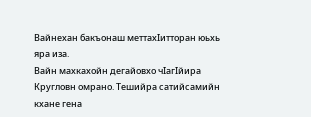Вайнехан бакъонаш меттахIитторан юьхь яра иза.
Вайн махкахойн дегайовхо чIагIйира Кругловн омрано. Тешийра сатийсамийн кхане гена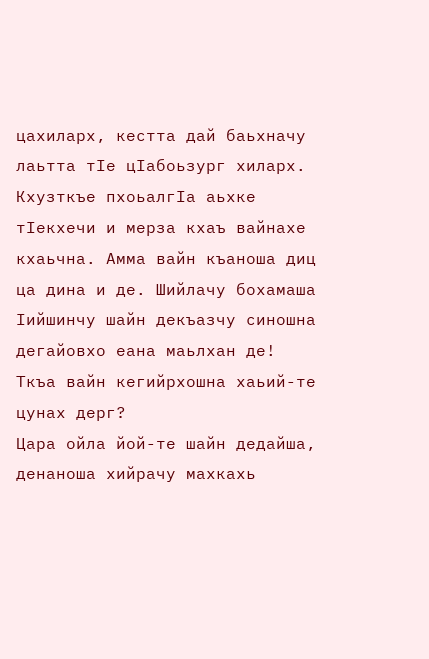цахиларх, кестта дай баьхначу лаьтта тIе цIабоьзург хиларх.
Кхузткъе пхоьалгIа аьхке тIекхечи и мерза кхаъ вайнахе кхаьчна. Амма вайн къаноша диц ца дина и де. Шийлачу бохамаша Iийшинчу шайн декъазчу синошна дегайовхо еана маьлхан де!
Ткъа вайн кегийрхошна хаьий-те цунах дерг?
Цара ойла йой-те шайн дедайша, денаноша хийрачу махкахь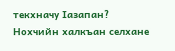текхначу Iазапан?
Нохчийн халкъан селхане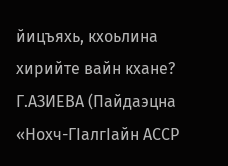йицъяхь, кхоьлина хирийте вайн кхане?
Г.АЗИЕВА (Пайдаэцна «Нохч-ГIалгIайн АССР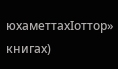юхаметтахIоттор» книгах)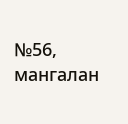№56, мангалан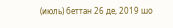(июль) беттан 26 де, 2019 шо